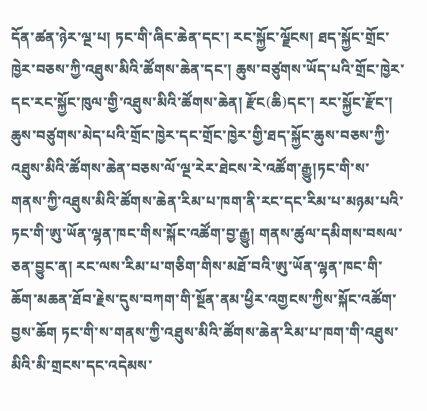དོན་ཚན་ཉེར་ལྔ་པ། ཏང་གི་ཞིང་ཆེན་དང་། རང་སྐྱོང་ལྗོངས། ཐད་སྐྱོང་གྲོང་ཁྱེར་བཅས་ཀྱི་འཐུས་མིའི་ཚོགས་ཆེན་དང་། ཆུས་བཙུགས་ཡོད་པའི་གྲོང་ཁྱེར་དང་རང་སྐྱོང་ཁུལ་གྱི་འཐུས་མིའི་ཚོགས་ཆེན། རྫོང(ཆི)དང་། རང་སྐྱོང་རྫོང་། ཆུས་བཙུགས་མེད་པའི་གྲོང་ཁྱེར་དང་གྲོང་ཁྱེར་གྱི་ཐད་སྐྱོང་ཆུས་བཅས་ཀྱི་འཐུས་མིའི་ཚོགས་ཆེན་བཅས་ལོ་ལྔ་རེར་ཐེངས་རེ་འཚོག་རྒྱུ།ཏང་གི་ས་གནས་ཀྱི་འཐུས་མིའི་ཚོགས་ཆེན་རིམ་པ་ཁག་ནི་རང་དང་རིམ་པ་མཉམ་པའི་ཏང་གི་ཨུ་ཡོན་ལྷན་ཁང་གིས་སྐོང་འཚོག་བྱ་རྒྱུ། གནས་ཚུལ་དམིགས་བསལ་ཅན་བྱུང་ན། རང་ལས་རིམ་པ་གཅིག་གིས་མཐོ་བའི་ཨུ་ཡོན་ལྷན་ཁང་གི་ཆོག་མཆན་ཐོབ་རྗེས་དུས་བཀག་གི་སྔོན་ནམ་ཕྱིར་འགྱངས་ཀྱིས་སྐོང་འཚོག་བྱས་ཆོག ཏང་གི་ས་གནས་ཀྱི་འཐུས་མིའི་ཚོགས་ཆེན་རིམ་པ་ཁག་གི་འཐུས་མིའི་མི་གྲངས་དང་འདེམས་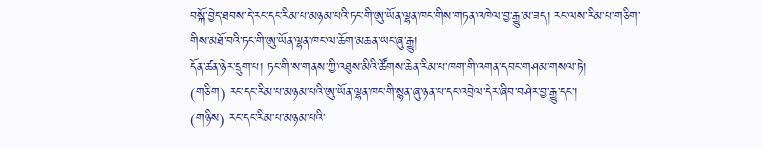བསྐོ་བྱེད་ཐབས་དེ་རང་དང་རིམ་པ་མཉམ་པའི་ཏང་གི་ཨུ་ཡོན་ལྷན་ཁང་གིས་གཏན་འཁེལ་བྱ་རྒྱུ་མ་ཟད། རང་ལས་རིམ་པ་གཅིག་གིས་མཐོ་བའི་ཏང་གི་ཨུ་ཡོན་ལྷན་ཁང་ལ་ཆོག་མཆན་ཡང་ཞུ་རྒྱུ།
དོན་ཚན་ཉེར་དྲུག་པ། ཏང་གི་ས་གནས་ཀྱི་འཐུས་མིའི་ཚོགས་ཆེན་རིམ་པ་ཁག་གི་འགན་དབང་གཤམ་གསལ་ཏེ།
(གཅིག) རང་དང་རིམ་པ་མཉམ་པའི་ཨུ་ཡོན་ལྷན་ཁང་གི་སྙན་ཞུ་ཉན་པ་དང་འབྲེལ་དེར་ཞིབ་བཤེར་བྱ་རྒྱུ་དང་།
(གཉིས) རང་དང་རིམ་པ་མཉམ་པའི་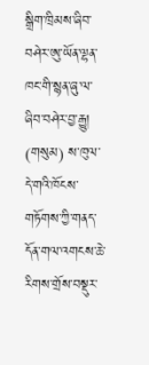སྒྲིག་ཁྲིམས་ཞིབ་བཤེར་ཨུ་ཡོན་ལྷན་ཁང་གི་སྙན་ཞུ་ལ་ཞིབ་བཤེར་བྱ་རྒྱུ།
(གསུམ) ས་ཁུལ་དེ་གའི་ཁོངས་གཏོགས་ཀྱི་གནད་དོན་གལ་འགངས་ཆེ་རིགས་གྲོས་བསྡུར་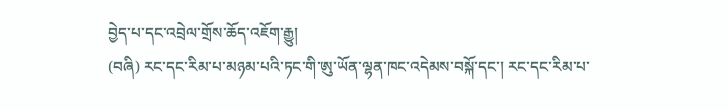བྱེད་པ་དང་འབྲེལ་གྲོས་ཆོད་འཇོག་རྒྱུ།
(བཞི) རང་དང་རིམ་པ་མཉམ་པའི་ཏང་གི་ཨུ་ཡོན་ལྷན་ཁང་འདེམས་བསྐོ་དང་། རང་དང་རིམ་པ་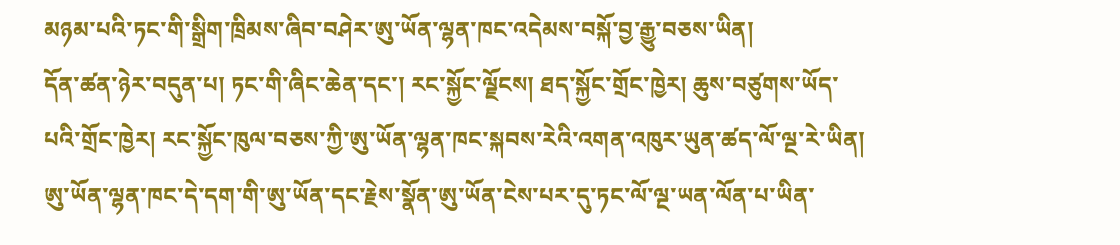མཉམ་པའི་ཏང་གི་སྒྲིག་ཁྲིམས་ཞིབ་བཤེར་ཨུ་ཡོན་ལྷན་ཁང་འདེམས་བསྐོ་བྱ་རྒྱུ་བཅས་ཡིན།
དོན་ཚན་ཉེར་བདུན་པ། ཏང་གི་ཞིང་ཆེན་དང་། རང་སྐྱོང་ལྗོངས། ཐད་སྐྱོང་གྲོང་ཁྱེར། ཆུས་བཙུགས་ཡོད་པའི་གྲོང་ཁྱེར། རང་སྐྱོང་ཁུལ་བཅས་ཀྱི་ཨུ་ཡོན་ལྷན་ཁང་སྐབས་རེའི་འགན་འཁུར་ཡུན་ཚད་ལོ་ལྔ་རེ་ཡིན། ཨུ་ཡོན་ལྷན་ཁང་དེ་དག་གི་ཨུ་ཡོན་དང་རྗེས་སྣོན་ཨུ་ཡོན་ངེས་པར་དུ་ཏང་ལོ་ལྔ་ཡན་ལོན་པ་ཡིན་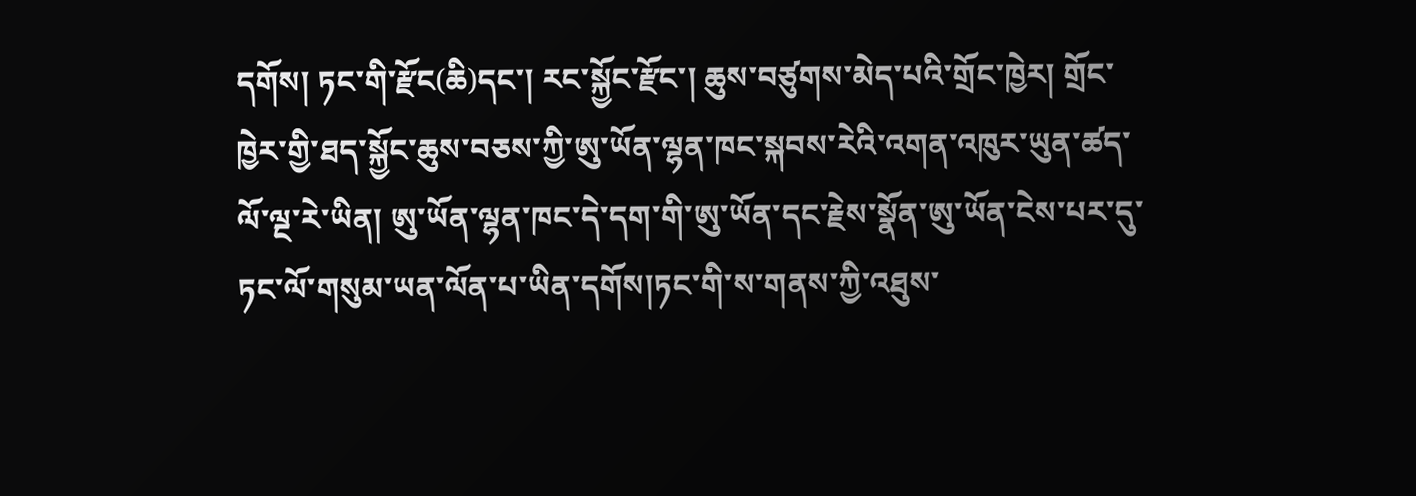དགོས། ཏང་གི་རྫོང(ཆི)དང་། རང་སྐྱོང་རྫོང་། ཆུས་བཙུགས་མེད་པའི་གྲོང་ཁྱེར། གྲོང་ཁྱེར་གྱི་ཐད་སྐྱོང་ཆུས་བཅས་ཀྱི་ཨུ་ཡོན་ལྷན་ཁང་སྐབས་རེའི་འགན་འཁུར་ཡུན་ཚད་ལོ་ལྔ་རེ་ཡིན། ཨུ་ཡོན་ལྷན་ཁང་དེ་དག་གི་ཨུ་ཡོན་དང་རྗེས་སྣོན་ཨུ་ཡོན་ངེས་པར་དུ་ཏང་ལོ་གསུམ་ཡན་ལོན་པ་ཡིན་དགོས།ཏང་གི་ས་གནས་ཀྱི་འཐུས་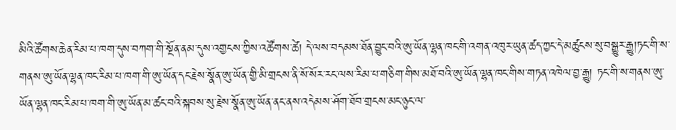མིའི་ཚོགས་ཆེན་རིམ་པ་ཁག་དུས་བཀག་གི་སྔོན་ནམ་དུས་འགྱངས་ཀྱིས་འཚོགས་ཚེ། དེ་ལས་བདམས་ཐོན་བྱུང་བའི་ཨུ་ཡོན་ལྷན་ཁང་གི་འགན་འཁུར་ཡུན་ཚད་ཀྱང་དེ་མཚུངས་སུ་བསྒྱུར་རྒྱུ།ཏང་གི་ས་གནས་ཨུ་ཡོན་ལྷན་ཁང་རིམ་པ་ཁག་གི་ཨུ་ཡོན་དང་རྗེས་སྣོན་ཨུ་ཡོན་གྱི་མི་གྲངས་ནི་སོ་སོར་རང་ལས་རིམ་པ་གཅིག་གིས་མཐོ་བའི་ཨུ་ཡོན་ལྷན་ཁང་གིས་གཏན་འཁེལ་བྱ་རྒྱུ། ཏང་གི་ས་གནས་ཨུ་ཡོན་ལྷན་ཁང་རིམ་པ་ཁག་གི་ཨུ་ཡོན་མ་ཚང་བའི་སྐབས་སུ་རྗེས་སྣོན་ཨུ་ཡོན་ནང་ནས་འདེམས་ཤོག་ཐོབ་གྲངས་མང་ཉུང་ལ་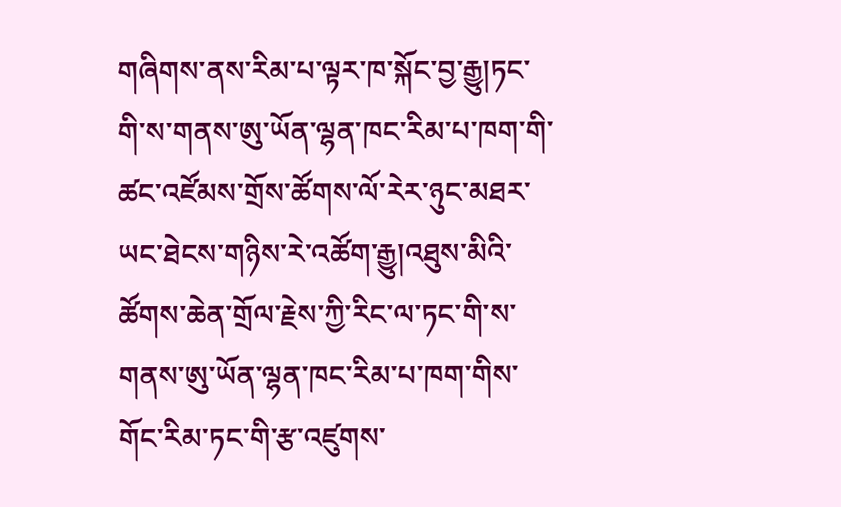གཞིགས་ནས་རིམ་པ་ལྟར་ཁ་སྐོང་བྱ་རྒྱུ།ཏང་གི་ས་གནས་ཨུ་ཡོན་ལྷན་ཁང་རིམ་པ་ཁག་གི་ཚང་འཛོམས་གྲོས་ཚོགས་ལོ་རེར་ཉུང་མཐར་ཡང་ཐེངས་གཉིས་རེ་འཚོག་རྒྱུ།འཐུས་མིའི་ཚོགས་ཆེན་གྲོལ་རྗེས་ཀྱི་རིང་ལ་ཏང་གི་ས་གནས་ཨུ་ཡོན་ལྷན་ཁང་རིམ་པ་ཁག་གིས་གོང་རིམ་ཏང་གི་རྩ་འཛུགས་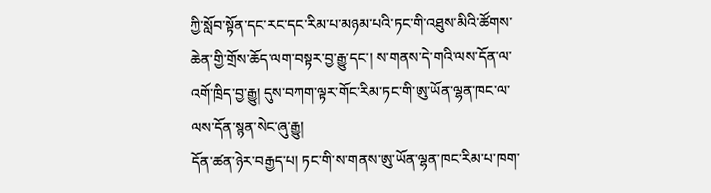ཀྱི་སློབ་སྟོན་དང་རང་དང་རིམ་པ་མཉམ་པའི་ཏང་གི་འཐུས་མིའི་ཚོགས་ཆེན་གྱི་གྲོས་ཆོད་ལག་བསྟར་བྱ་རྒྱུ་དང་། ས་གནས་དེ་གའི་ལས་དོན་ལ་འགོ་ཁྲིད་བྱ་རྒྱུ། དུས་བཀག་ལྟར་གོང་རིམ་ཏང་གི་ཨུ་ཡོན་ལྷན་ཁང་ལ་ལས་དོན་སྙན་སེང་ཞུ་རྒྱུ།
དོན་ཚན་ཉེར་བརྒྱད་པ། ཏང་གི་ས་གནས་ཨུ་ཡོན་ལྷན་ཁང་རིམ་པ་ཁག་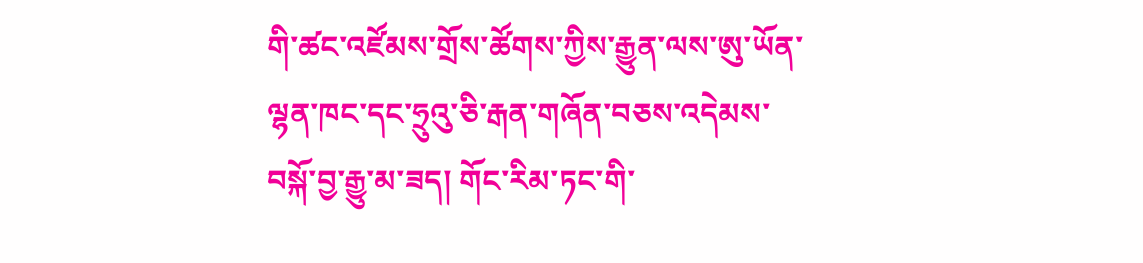གི་ཚང་འཛོམས་གྲོས་ཚོགས་ཀྱིས་རྒྱུན་ལས་ཨུ་ཡོན་ལྷན་ཁང་དང་ཧྲུའུ་ཅི་རྒན་གཞོན་བཅས་འདེམས་བསྐོ་བྱ་རྒྱུ་མ་ཟད། གོང་རིམ་ཏང་གི་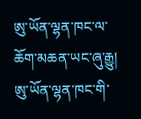ཨུ་ཡོན་ལྷན་ཁང་ལ་ཆོག་མཆན་ཡང་ཞུ་རྒྱུ། ཨུ་ཡོན་ལྷན་ཁང་གི་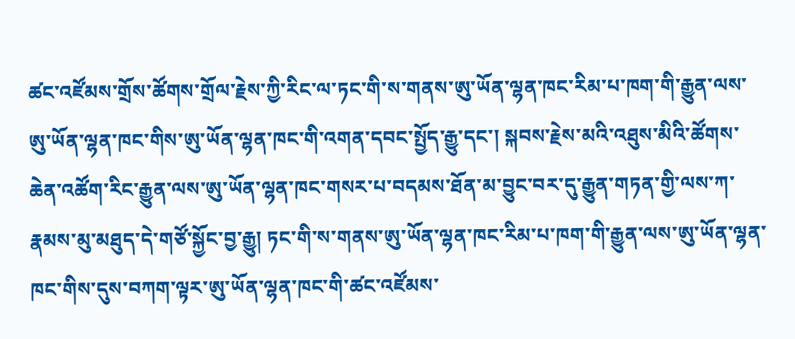ཚང་འཛོམས་གྲོས་ཚོགས་གྲོལ་རྗེས་ཀྱི་རིང་ལ་ཏང་གི་ས་གནས་ཨུ་ཡོན་ལྷན་ཁང་རིམ་པ་ཁག་གི་རྒྱུན་ལས་ཨུ་ཡོན་ལྷན་ཁང་གིས་ཨུ་ཡོན་ལྷན་ཁང་གི་འགན་དབང་སྤྱོད་རྒྱུ་དང་། སྐབས་རྗེས་མའི་འཐུས་མིའི་ཚོགས་ཆེན་འཚོག་རིང་རྒྱུན་ལས་ཨུ་ཡོན་ལྷན་ཁང་གསར་པ་བདམས་ཐོན་མ་བྱུང་བར་དུ་རྒྱུན་གཏན་གྱི་ལས་ཀ་རྣམས་མུ་མཐུད་དེ་གཙོ་སྐྱོང་བྱ་རྒྱུ། ཏང་གི་ས་གནས་ཨུ་ཡོན་ལྷན་ཁང་རིམ་པ་ཁག་གི་རྒྱུན་ལས་ཨུ་ཡོན་ལྷན་ཁང་གིས་དུས་བཀག་ལྟར་ཨུ་ཡོན་ལྷན་ཁང་གི་ཚང་འཛོམས་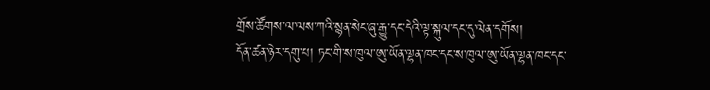གྲོས་ཚོགས་ལ་ལས་ཀའི་སྙན་སེང་ཞུ་རྒྱུ་དང་དེའི་ལྟ་སྐུལ་དང་དུ་ལེན་དགོས།
དོན་ཚན་ཉེར་དགུ་པ། ཏང་གི་ས་ཁུལ་ཨུ་ཡོན་ལྷན་ཁང་དང་ས་ཁུལ་ཨུ་ཡོན་ལྷན་ཁང་དང་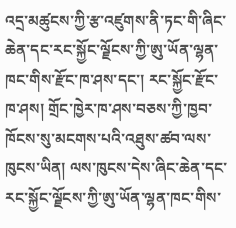འདྲ་མཚུངས་ཀྱི་རྩ་འཛུགས་ནི་ཏང་གི་ཞིང་ཆེན་དང་རང་སྐྱོང་ལྗོངས་ཀྱི་ཨུ་ཡོན་ལྷན་ཁང་གིས་རྫོང་ཁ་ཤས་དང་། རང་སྐྱོང་རྫོང་ཁ་ཤས། གྲོང་ཁྱེར་ཁ་ཤས་བཅས་ཀྱི་ཁྱབ་ཁོངས་སུ་མངགས་པའི་འཐུས་ཚབ་ལས་ཁུངས་ཡིན། ལས་ཁུངས་དེས་ཞིང་ཆེན་དང་རང་སྐྱོང་ལྗོངས་ཀྱི་ཨུ་ཡོན་ལྷན་ཁང་གིས་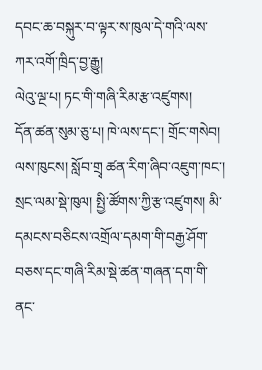དབང་ཆ་བསྐུར་བ་ལྟར་ས་ཁུལ་དེ་གའི་ལས་ཀར་འགོ་ཁྲིད་བྱ་རྒྱུ།
ལེའུ་ལྔ་པ། ཏང་གི་གཞི་རིམ་རྩ་འཛུགས།
དོན་ཚན་སུམ་ཅུ་པ། ཁེ་ལས་དང་། གྲོང་གསེབ། ལས་ཁུངས། སློབ་གྲྭ ཚན་རིག་ཞིབ་འཇུག་ཁང་། སྲང་ལམ་སྡེ་ཁུལ། སྤྱི་ཚོགས་ཀྱི་རྩ་འཛུགས། མི་དམངས་བཅིངས་འགྲོལ་དམག་གི་བརྒྱ་ཤོག་བཅས་དང་གཞི་རིམ་སྡེ་ཚན་གཞན་དག་གི་ནང་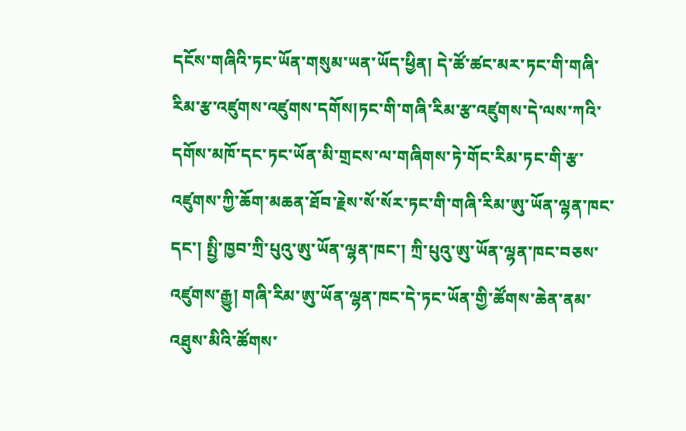དངོས་གཞིའི་ཏང་ཡོན་གསུམ་ཡན་ཡོད་ཕྱིན། དེ་ཚོ་ཚང་མར་ཏང་གི་གཞི་རིམ་རྩ་འཛུགས་འཛུགས་དགོས།ཏང་གི་གཞི་རིམ་རྩ་འཛུགས་དེ་ལས་ཀའི་དགོས་མཁོ་དང་ཏང་ཡོན་མི་གྲངས་ལ་གཞིགས་ཏེ་གོང་རིམ་ཏང་གི་རྩ་འཛུགས་ཀྱི་ཆོག་མཆན་ཐོབ་རྗེས་སོ་སོར་ཏང་གི་གཞི་རིམ་ཨུ་ཡོན་ལྷན་ཁང་དང་། སྤྱི་ཁྱབ་ཀྲི་པུའུ་ཨུ་ཡོན་ལྷན་ཁང་། ཀྲི་པུའུ་ཨུ་ཡོན་ལྷན་ཁང་བཅས་འཛུགས་རྒྱུ། གཞི་རིམ་ཨུ་ཡོན་ལྷན་ཁང་དེ་ཏང་ཡོན་གྱི་ཚོགས་ཆེན་ནམ་འཐུས་མིའི་ཚོགས་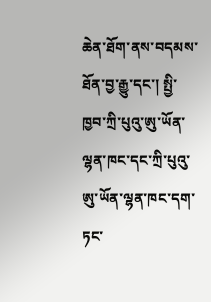ཆེན་ཐོག་ནས་བདམས་ཐོན་བྱ་རྒྱུ་དང་། སྤྱི་ཁྱབ་ཀྲི་པུའུ་ཨུ་ཡོན་ལྷན་ཁང་དང་ཀྲི་པུའུ་ཨུ་ཡོན་ལྷན་ཁང་དག་ཏང་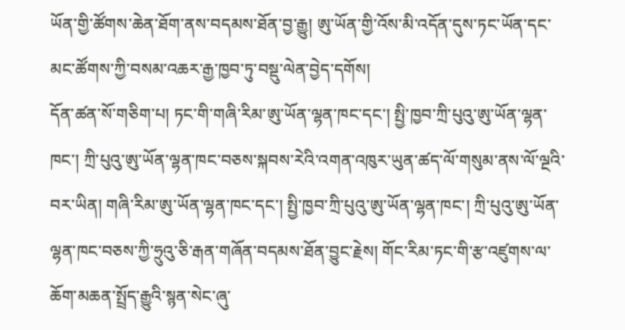ཡོན་གྱི་ཚོགས་ཆེན་ཐོག་ནས་བདམས་ཐོན་བྱ་རྒྱུ། ཨུ་ཡོན་གྱི་འོས་མི་འདོན་དུས་ཏང་ཡོན་དང་མང་ཚོགས་ཀྱི་བསམ་འཆར་རྒྱ་ཁྱབ་ཏུ་བསྡུ་ལེན་བྱེད་དགོས།
དོན་ཚན་སོ་གཅིག་པ། ཏང་གི་གཞི་རིམ་ཨུ་ཡོན་ལྷན་ཁང་དང་། སྤྱི་ཁྱབ་ཀྲི་པུའུ་ཨུ་ཡོན་ལྷན་ཁང་། ཀྲི་པུའུ་ཨུ་ཡོན་ལྷན་ཁང་བཅས་སྐབས་རེའི་འགན་འཁུར་ཡུན་ཚད་ལོ་གསུམ་ནས་ལོ་ལྔའི་བར་ཡིན། གཞི་རིམ་ཨུ་ཡོན་ལྷན་ཁང་དང་། སྤྱི་ཁྱབ་ཀྲི་པུའུ་ཨུ་ཡོན་ལྷན་ཁང་། ཀྲི་པུའུ་ཨུ་ཡོན་ལྷན་ཁང་བཅས་ཀྱི་ཧྲུའུ་ཅི་རྒན་གཞོན་བདམས་ཐོན་བྱུང་རྗེས། གོང་རིམ་ཏང་གི་རྩ་འཛུགས་ལ་ཆོག་མཆན་སྤྲོད་རྒྱུའི་སྙན་སེང་ཞུ་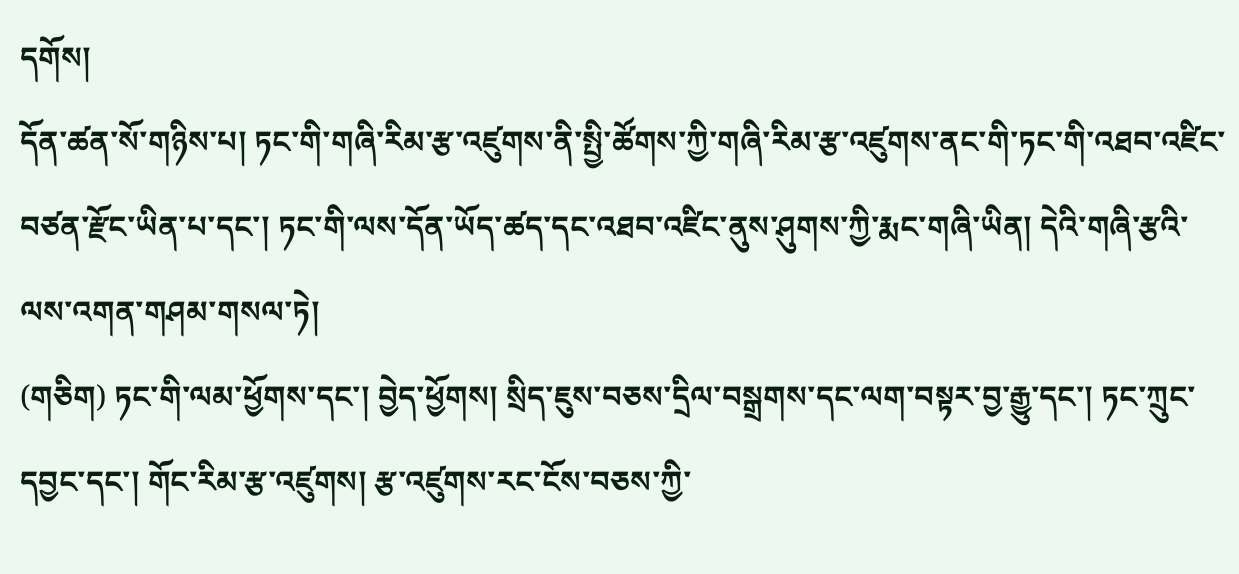དགོས།
དོན་ཚན་སོ་གཉིས་པ། ཏང་གི་གཞི་རིམ་རྩ་འཛུགས་ནི་སྤྱི་ཚོགས་ཀྱི་གཞི་རིམ་རྩ་འཛུགས་ནང་གི་ཏང་གི་འཐབ་འཛིང་བཙན་རྫོང་ཡིན་པ་དང་། ཏང་གི་ལས་དོན་ཡོད་ཚད་དང་འཐབ་འཛིང་ནུས་ཤུགས་ཀྱི་རྨང་གཞི་ཡིན། དེའི་གཞི་རྩའི་ལས་འགན་གཤམ་གསལ་ཏེ།
(གཅིག) ཏང་གི་ལམ་ཕྱོགས་དང་། བྱེད་ཕྱོགས། སྲིད་ཇུས་བཅས་དྲིལ་བསྒྲགས་དང་ལག་བསྟར་བྱ་རྒྱུ་དང་། ཏང་ཀྲུང་དབྱང་དང་། གོང་རིམ་རྩ་འཛུགས། རྩ་འཛུགས་རང་ངོས་བཅས་ཀྱི་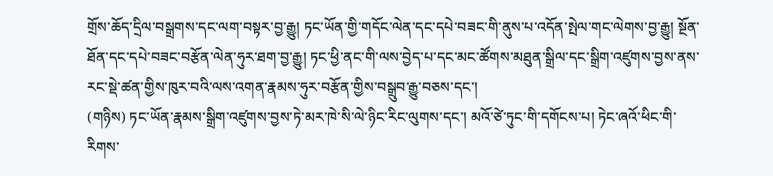གྲོས་ཆོད་དྲིལ་བསྒྲགས་དང་ལག་བསྟར་བྱ་རྒྱུ། ཏང་ཡོན་གྱི་གདོང་ལེན་དང་དཔེ་བཟང་གི་ནུས་པ་འདོན་སྤེལ་གང་ལེགས་བྱ་རྒྱུ། སྔོན་ཐོན་དང་དཔེ་བཟང་བརྩོན་ལེན་ཧུར་ཐག་བྱ་རྒྱུ། ཏང་ཕྱི་ནང་གི་ལས་བྱེད་པ་དང་མང་ཚོགས་མཐུན་སྒྲིལ་དང་སྒྲིག་འཛུགས་བྱས་ནས་རང་སྡེ་ཚན་གྱིས་ཁུར་བའི་ལས་འགན་རྣམས་ཧུར་བརྩོན་གྱིས་བསྒྲུབ་རྒྱུ་བཅས་དང་།
(གཉིས) ཏང་ཡོན་རྣམས་སྒྲིག་འཛུགས་བྱས་ཏེ་མར་ཁེ་སི་ལེ་ཉིང་རིང་ལུགས་དང་། མའོ་ཙེ་ཏུང་གི་དགོངས་པ། ཏེང་ཞའོ་ཕིང་གི་རིགས་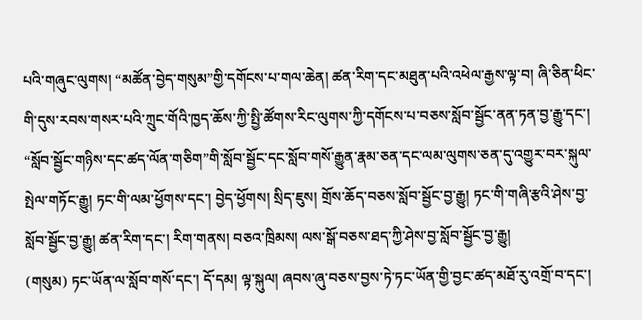པའི་གཞུང་ལུགས། “མཚོན་བྱེད་གསུམ”གྱི་དགོངས་པ་གལ་ཆེན། ཚན་རིག་དང་མཐུན་པའི་འཕེལ་རྒྱས་ལྟ་བ། ཞི་ཅིན་ཕིང་གི་དུས་རབས་གསར་པའི་ཀྲུང་གོའི་ཁྱད་ཆོས་ཀྱི་སྤྱི་ཚོགས་རིང་ལུགས་ཀྱི་དགོངས་པ་བཅས་སློབ་སྦྱོང་ནན་ཏན་བྱ་རྒྱུ་དང་། “སློབ་སྦྱོང་གཉིས་དང་ཚད་ལོན་གཅིག”གི་སློབ་སྦྱོང་དང་སློབ་གསོ་རྒྱུན་རྣམ་ཅན་དང་ལམ་ལུགས་ཅན་དུ་འགྱུར་བར་སྐུལ་སྤེལ་གཏོང་རྒྱུ། ཏང་གི་ལམ་ཕྱོགས་དང་། བྱེད་ཕྱོགས། སྲིད་ཇུས། གྲོས་ཆོད་བཅས་སློབ་སྦྱོང་བྱ་རྒྱུ། ཏང་གི་གཞི་རྩའི་ཤེས་བྱ་སློབ་སྦྱོང་བྱ་རྒྱུ། ཚན་རིག་དང་། རིག་གནས། བཅའ་ཁྲིམས། ལས་སྒོ་བཅས་ཐད་ཀྱི་ཤེས་བྱ་སློབ་སྦྱོང་བྱ་རྒྱུ།
(གསུམ) ཏང་ཡོན་ལ་སློབ་གསོ་དང་། དོ་དམ། ལྟ་སྐུལ། ཞབས་ཞུ་བཅས་བྱས་ཏེ་ཏང་ཡོན་གྱི་བྱང་ཚད་མཐོ་རུ་འགྲོ་བ་དང་།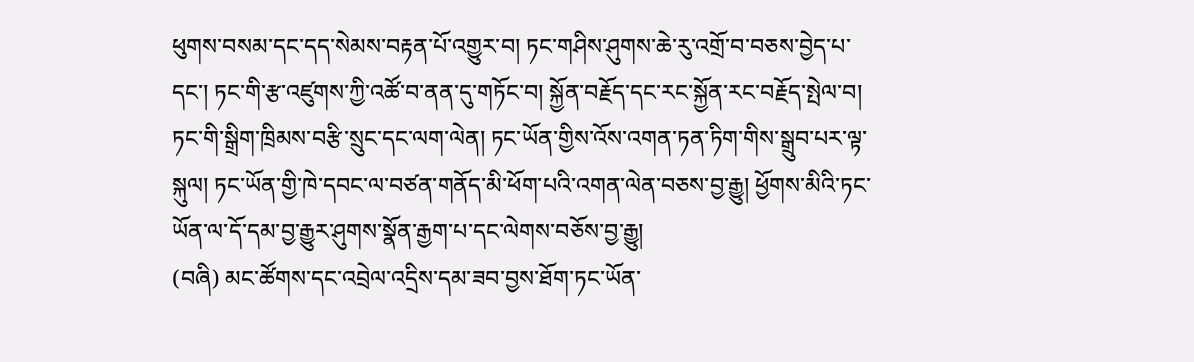ཕུགས་བསམ་དང་དད་སེམས་བརྟན་པོ་འགྱུར་བ། ཏང་གཤིས་ཤུགས་ཆེ་རུ་འགྲོ་བ་བཅས་བྱེད་པ་དང་། ཏང་གི་རྩ་འཛུགས་ཀྱི་འཚོ་བ་ནན་དུ་གཏོང་བ། སྐྱོན་བརྗོད་དང་རང་སྐྱོན་རང་བརྗོད་སྤེལ་བ། ཏང་གི་སྒྲིག་ཁྲིམས་བརྩི་སྲུང་དང་ལག་ལེན། ཏང་ཡོན་གྱིས་འོས་འགན་ཏན་ཏིག་གིས་སྒྲུབ་པར་ལྟ་སྐུལ། ཏང་ཡོན་གྱི་ཁེ་དབང་ལ་བཙན་གནོད་མི་ཕོག་པའི་འགན་ལེན་བཅས་བྱ་རྒྱུ། ཕྱོགས་མིའི་ཏང་ཡོན་ལ་དོ་དམ་བྱ་རྒྱུར་ཤུགས་སྣོན་རྒྱག་པ་དང་ལེགས་བཅོས་བྱ་རྒྱུ།
(བཞི) མང་ཚོགས་དང་འབྲེལ་འདྲིས་དམ་ཟབ་བྱས་ཐོག་ཏང་ཡོན་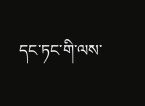དང་ཏང་གི་ལས་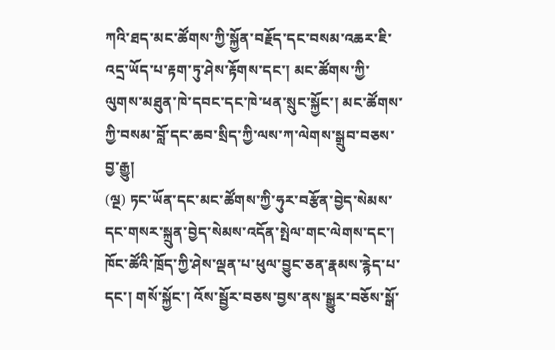ཀའི་ཐད་མང་ཚོགས་ཀྱི་སྐྱོན་བརྗོད་དང་བསམ་འཆར་ཇི་འདྲ་ཡོད་པ་རྟག་ཏུ་ཤེས་རྟོགས་དང་། མང་ཚོགས་ཀྱི་ལུགས་མཐུན་ཁེ་དབང་དང་ཁེ་ཕན་སྲུང་སྐྱོང་། མང་ཚོགས་ཀྱི་བསམ་བློ་དང་ཆབ་སྲིད་ཀྱི་ལས་ཀ་ལེགས་སྒྲུབ་བཅས་བྱ་རྒྱུ།
(ལྔ) ཏང་ཡོན་དང་མང་ཚོགས་ཀྱི་ཧུར་བརྩོན་བྱེད་སེམས་དང་གསར་སྐྲུན་བྱེད་སེམས་འདོན་སྤེལ་གང་ལེགས་དང་། ཁོང་ཚོའི་ཁྲོད་ཀྱི་ཤེས་ལྡན་པ་ཕུལ་བྱུང་ཅན་རྣམས་རྙེད་པ་དང་། གསོ་སྐྱོང་། འོས་སྦྱོར་བཅས་བྱས་ནས་སྒྱུར་བཅོས་སྒོ་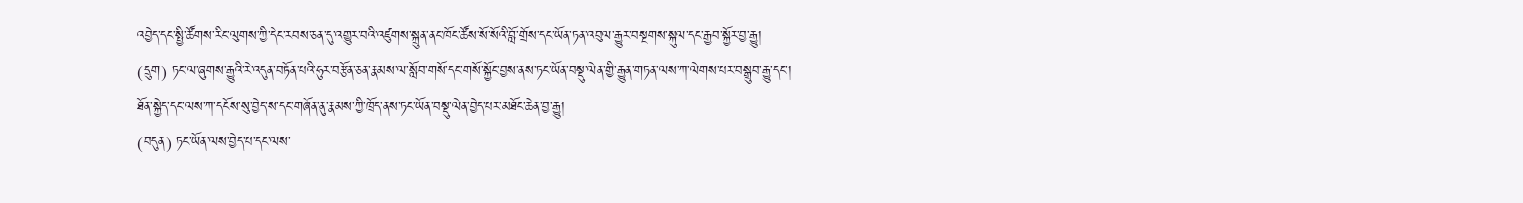འབྱེད་དང་སྤྱི་ཚོགས་རིང་ལུགས་ཀྱི་དེང་རབས་ཅན་དུ་འགྱུར་བའི་འཛུགས་སྐྲུན་ནང་ཁོང་ཚོས་སོ་སོའི་བློ་གྲོས་དང་ཡོན་ཏན་འབུལ་རྒྱུར་བསྔགས་སྐུལ་དང་རྒྱབ་སྐྱོར་བྱ་རྒྱུ།
(དྲུག) ཏང་ལ་ཞུགས་རྒྱུའི་རེ་འདུན་བཏོན་པའི་ཧུར་བརྩོན་ཅན་རྣམས་ལ་སློབ་གསོ་དང་གསོ་སྐྱོང་བྱས་ནས་ཏང་ཡོན་བསྡུ་ལེན་གྱི་རྒྱུན་གཏན་ལས་ཀ་ལེགས་པར་བསྒྲུབ་རྒྱུ་དང་། ཐོན་སྐྱེད་དང་ལས་ཀ་དངོས་སུ་བྱེད་ས་དང་གཞོན་ནུ་རྣམས་ཀྱི་ཁྲོད་ནས་ཏང་ཡོན་བསྡུ་ལེན་བྱེད་པར་མཐོང་ཆེན་བྱ་རྒྱུ།
(བདུན) ཏང་ཡོན་ལས་བྱེད་པ་དང་ལས་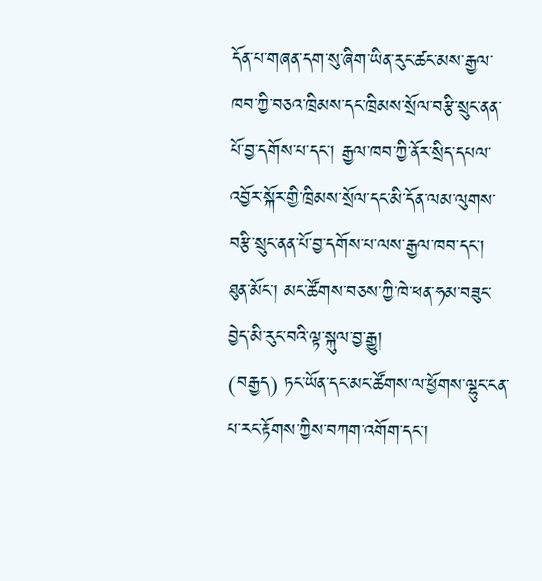དོན་པ་གཞན་དག་སུ་ཞིག་ཡིན་རུང་ཚང་མས་རྒྱལ་ཁབ་ཀྱི་བཅའ་ཁྲིམས་དང་ཁྲིམས་སྲོལ་བརྩི་སྲུང་ནན་པོ་བྱ་དགོས་པ་དང་། རྒྱལ་ཁབ་ཀྱི་ནོར་སྲིད་དཔལ་འབྱོར་སྐོར་གྱི་ཁྲིམས་སྲོལ་དང་མི་དོན་ལམ་ལུགས་བརྩི་སྲུང་ནན་པོ་བྱ་དགོས་པ་ལས་རྒྱལ་ཁབ་དང་། ཐུན་མོང་། མང་ཚོགས་བཅས་ཀྱི་ཁེ་ཕན་ཧམ་བཟུང་བྱེད་མི་རུང་བའི་ལྟ་སྐུལ་བྱ་རྒྱུ།
(བརྒྱད) ཏང་ཡོན་དང་མང་ཚོགས་ལ་ཕྱོགས་ལྷུང་ངན་པ་རང་རྟོགས་ཀྱིས་བཀག་འགོག་དང་།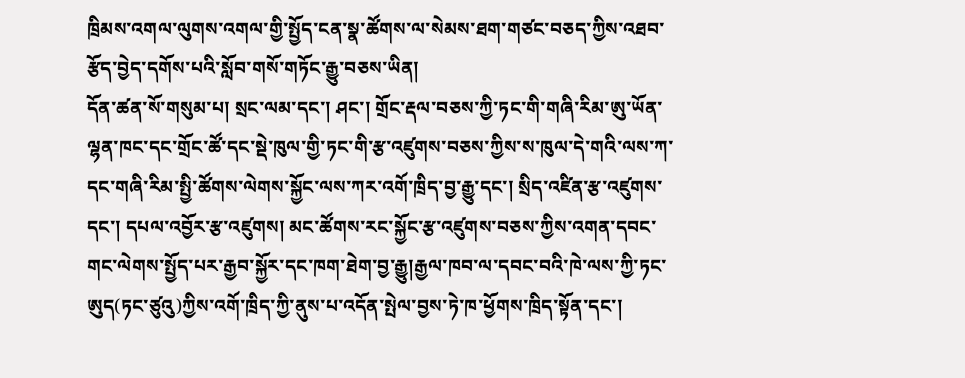ཁྲིམས་འགལ་ལུགས་འགལ་གྱི་སྤྱོད་ངན་སྣ་ཚོགས་ལ་སེམས་ཐག་གཙང་བཅད་ཀྱིས་འཐབ་རྩོད་བྱེད་དགོས་པའི་སློབ་གསོ་གཏོང་རྒྱུ་བཅས་ཡིན།
དོན་ཚན་སོ་གསུམ་པ། སྲང་ལམ་དང་། ཤང་། གྲོང་རྡལ་བཅས་ཀྱི་ཏང་གི་གཞི་རིམ་ཨུ་ཡོན་ལྷན་ཁང་དང་གྲོང་ཚོ་དང་སྡེ་ཁུལ་གྱི་ཏང་གི་རྩ་འཛུགས་བཅས་ཀྱིས་ས་ཁུལ་དེ་གའི་ལས་ཀ་དང་གཞི་རིམ་སྤྱི་ཚོགས་ལེགས་སྐྱོང་ལས་ཀར་འགོ་ཁྲིད་བྱ་རྒྱུ་དང་། སྲིད་འཛིན་རྩ་འཛུགས་དང་། དཔལ་འབྱོར་རྩ་འཛུགས། མང་ཚོགས་རང་སྐྱོང་རྩ་འཛུགས་བཅས་ཀྱིས་འགན་དབང་གང་ལེགས་སྤྱོད་པར་རྒྱབ་སྐྱོར་དང་ཁག་ཐེག་བྱ་རྒྱུ།རྒྱལ་ཁབ་ལ་དབང་བའི་ཁེ་ལས་ཀྱི་ཏང་ཨུད(ཏང་ཙུའུ)ཀྱིས་འགོ་ཁྲིད་ཀྱི་ནུས་པ་འདོན་སྤེལ་བྱས་ཏེ་ཁ་ཕྱོགས་ཁྲིད་སྟོན་དང་།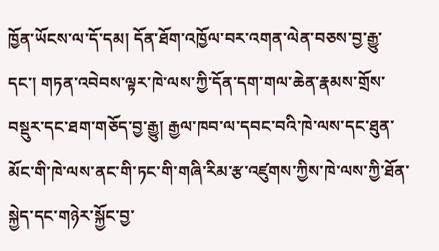ཁྱོན་ཡོངས་ལ་དོ་དམ། དོན་ཐོག་འཁྱོལ་བར་འགན་ལེན་བཅས་བྱ་རྒྱུ་དང་། གཏན་འབེབས་ལྟར་ཁེ་ལས་ཀྱི་དོན་དག་གལ་ཆེན་རྣམས་གྲོས་བསྡུར་དང་ཐག་གཅོད་བྱ་རྒྱུ། རྒྱལ་ཁབ་ལ་དབང་བའི་ཁེ་ལས་དང་ཐུན་མོང་གི་ཁེ་ལས་ནང་གི་ཏང་གི་གཞི་རིམ་རྩ་འཛུགས་ཀྱིས་ཁེ་ལས་ཀྱི་ཐོན་སྐྱེད་དང་གཉེར་སྐྱོང་བྱ་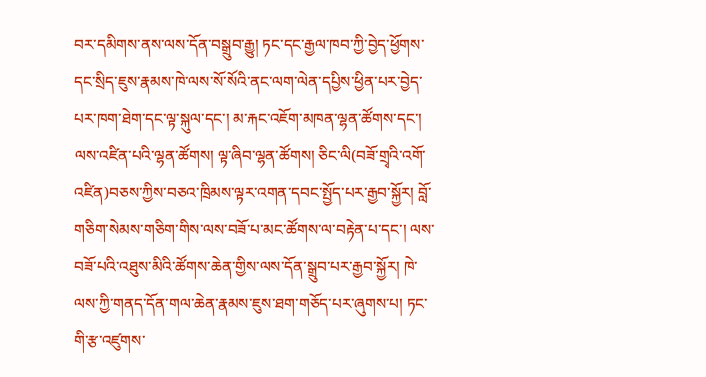བར་དམིགས་ནས་ལས་དོན་བསྒྲུབ་རྒྱུ། ཏང་དང་རྒྱལ་ཁབ་ཀྱི་བྱེད་ཕྱོགས་དང་སྲིད་ཇུས་རྣམས་ཁེ་ལས་སོ་སོའི་ནང་ལག་ལེན་དཔྱིས་ཕྱིན་པར་བྱེད་པར་ཁག་ཐེག་དང་ལྟ་སྐུལ་དང་། མ་རྐང་འཇོག་མཁན་ལྷན་ཚོགས་དང་། ལས་འཛིན་པའི་ལྷན་ཚོགས། ལྟ་ཞིབ་ལྷན་ཚོགས། ཅིང་ལི(བཟོ་གྲྭའི་འགོ་འཛིན)བཅས་ཀྱིས་བཅའ་ཁྲིམས་ལྟར་འགན་དབང་སྤྱོད་པར་རྒྱབ་སྐྱོར། བློ་གཅིག་སེམས་གཅིག་གིས་ལས་བཟོ་པ་མང་ཚོགས་ལ་བརྟེན་པ་དང་། ལས་བཟོ་པའི་འཐུས་མིའི་ཚོགས་ཆེན་གྱིས་ལས་དོན་སྒྲུབ་པར་རྒྱབ་སྐྱོར། ཁེ་ལས་ཀྱི་གནད་དོན་གལ་ཆེན་རྣམས་ཇུས་ཐག་གཅོད་པར་ཞུགས་པ། ཏང་གི་རྩ་འཛུགས་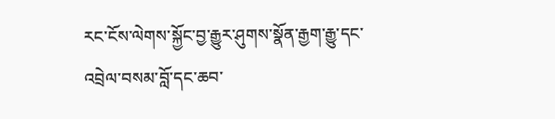རང་ངོས་ལེགས་སྐྱོང་བྱ་རྒྱུར་ཤུགས་སྣོན་རྒྱག་རྒྱུ་དང་འབྲེལ་བསམ་བློ་དང་ཆབ་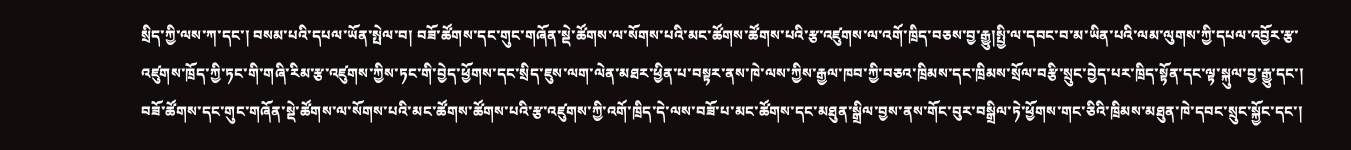སྲིད་ཀྱི་ལས་ཀ་དང་། བསམ་པའི་དཔལ་ཡོན་སྤེལ་བ། བཟོ་ཚོགས་དང་གུང་གཞོན་སྡེ་ཚོགས་ལ་སོགས་པའི་མང་ཚོགས་ཚོགས་པའི་རྩ་འཛུགས་ལ་འགོ་ཁྲིད་བཅས་བྱ་རྒྱུ།སྤྱི་ལ་དབང་བ་མ་ཡིན་པའི་ལམ་ལུགས་ཀྱི་དཔལ་འབྱོར་རྩ་འཛུགས་ཁྲོད་ཀྱི་ཏང་གི་གཞི་རིམ་རྩ་འཛུགས་ཀྱིས་ཏང་གི་བྱེད་ཕྱོགས་དང་སྲིད་ཇུས་ལག་ལེན་མཐར་ཕྱིན་པ་བསྟར་ནས་ཁེ་ལས་ཀྱིས་རྒྱལ་ཁབ་ཀྱི་བཅའ་ཁྲིམས་དང་ཁྲིམས་སྲོལ་བརྩི་སྲུང་བྱེད་པར་ཁྲིད་སྟོན་དང་ལྟ་སྐུལ་བྱ་རྒྱུ་དང་། བཟོ་ཚོགས་དང་གུང་གཞོན་སྡེ་ཚོགས་ལ་སོགས་པའི་མང་ཚོགས་ཚོགས་པའི་རྩ་འཛུགས་ཀྱི་འགོ་ཁྲིད་དེ་ལས་བཟོ་པ་མང་ཚོགས་དང་མཐུན་སྒྲིལ་བྱས་ནས་གོང་བུར་བསྒྲིལ་ཏེ་ཕྱོགས་གང་ཅིའི་ཁྲིམས་མཐུན་ཁེ་དབང་སྲུང་སྐྱོང་དང་།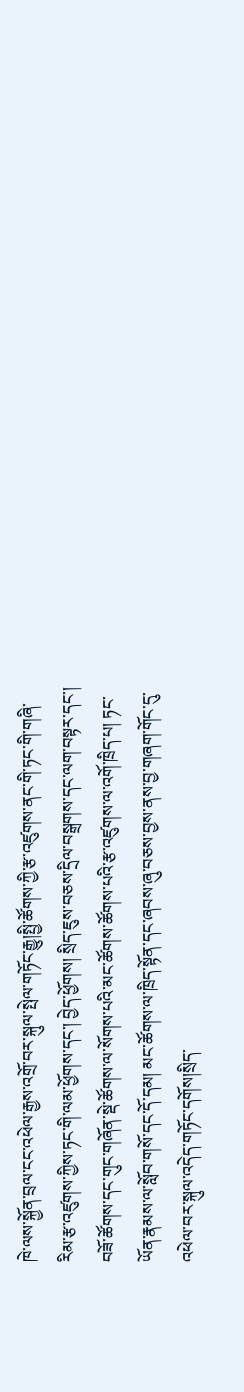ཁེ་ལས་སྐྱོན་བྲལ་ངང་འཕེལ་རྒྱས་འགྲོ་བར་སྐུལ་སྤེལ་གཏོང་རྒྱུ།སྤྱི་ཚོགས་ཀྱི་རྩ་འཛུགས་ནང་གི་ཏང་གི་གཞི་རིམ་རྩ་འཛུགས་ཀྱིས་ཏང་གི་ལམ་ཕྱོགས་དང་། བྱེད་ཕྱོགས། སྲིད་ཇུས་བཅས་དྲིལ་བསྒྲགས་དང་ལག་བསྟར་དང་། བཟོ་ཚོགས་དང་གུང་གཞོན་སྡེ་ཚོགས་ལ་སོགས་པའི་མང་ཚོགས་ཚོགས་པའི་རྩ་འཛུགས་ལ་འགོ་ཁྲིད་པ། ཏང་ཡོན་རྣམས་ལ་སློབ་གསོ་དང་དོ་དམ། མང་ཚོགས་ལ་ཁྲིད་སྟོན་དང་ཞབས་ཞུ་བཅས་བྱས་ནས་བྱ་གཞག་གོང་དུ་འཕེལ་བར་སྐུལ་འདེད་གཏོང་དགོས།སྲིད་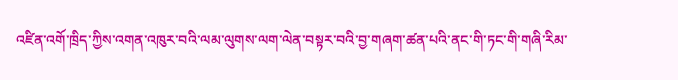འཛིན་འགོ་ཁྲིད་ཀྱིས་འགན་འཁུར་བའི་ལམ་ལུགས་ལག་ལེན་བསྟར་བའི་བྱ་གཞག་ཚན་པའི་ནང་གི་ཏང་གི་གཞི་རིམ་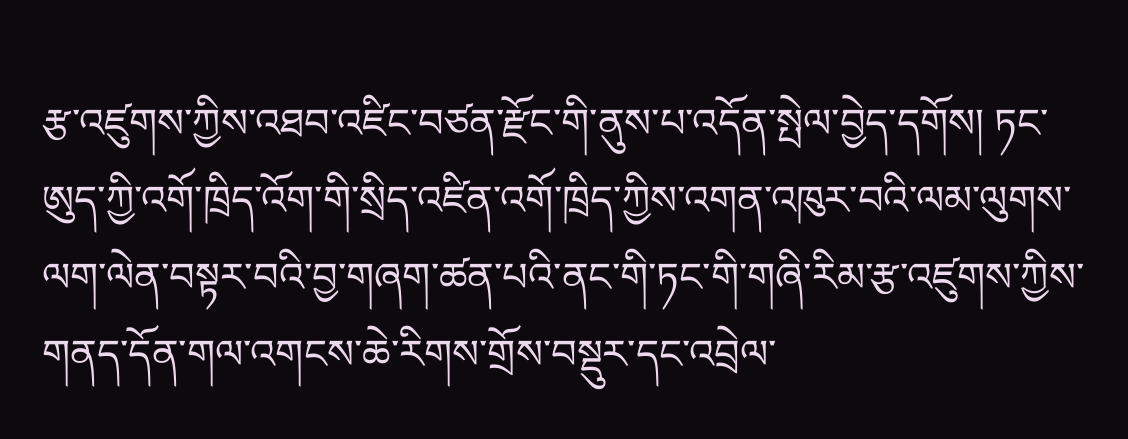རྩ་འཛུགས་ཀྱིས་འཐབ་འཛིང་བཙན་རྫོང་གི་ནུས་པ་འདོན་སྤེལ་བྱེད་དགོས། ཏང་ཨུད་ཀྱི་འགོ་ཁྲིད་འོག་གི་སྲིད་འཛིན་འགོ་ཁྲིད་ཀྱིས་འགན་འཁུར་བའི་ལམ་ལུགས་ལག་ལེན་བསྟར་བའི་བྱ་གཞག་ཚན་པའི་ནང་གི་ཏང་གི་གཞི་རིམ་རྩ་འཛུགས་ཀྱིས་གནད་དོན་གལ་འགངས་ཆེ་རིགས་གྲོས་བསྡུར་དང་འབྲེལ་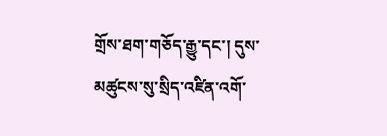གྲོས་ཐག་གཅོད་རྒྱུ་དང་། དུས་མཚུངས་སུ་སྲིད་འཛིན་འགོ་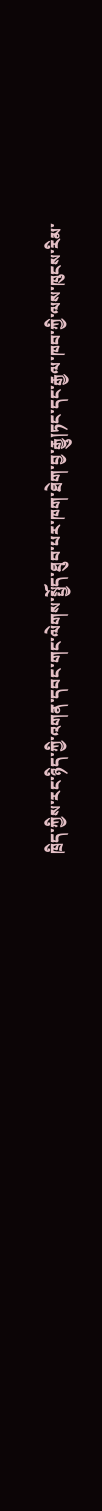ཁྲིད་ཀྱིས་རང་ཉིད་ཀྱི་འགན་དབང་གང་ལེགས་སྤྱོད་ཐུབ་པར་ཁག་ཐེག་བྱ་རྒྱུ།ཏང་དང་རྒྱལ་ཁབ་ཀྱི་ལས་ཁུངས་རིམ་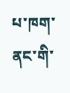པ་ཁག་ནང་གི་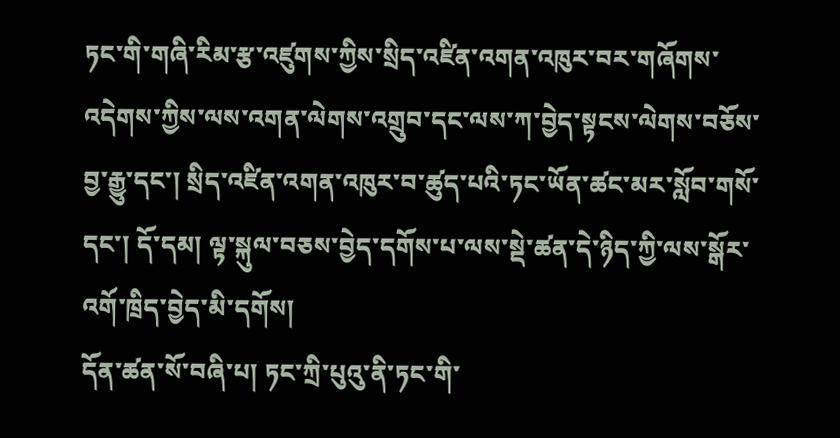ཏང་གི་གཞི་རིམ་རྩ་འཛུགས་ཀྱིས་སྲིད་འཛིན་འགན་འཁུར་བར་གཞོགས་འདེགས་ཀྱིས་ལས་འགན་ལེགས་འགྲུབ་དང་ལས་ཀ་བྱེད་སྟངས་ལེགས་བཅོས་བྱ་རྒྱུ་དང་། སྲིད་འཛིན་འགན་འཁུར་བ་ཚུད་པའི་ཏང་ཡོན་ཚང་མར་སློབ་གསོ་དང་། དོ་དམ། ལྟ་སྐུལ་བཅས་བྱེད་དགོས་པ་ལས་སྡེ་ཚན་དེ་ཉིད་ཀྱི་ལས་སྒོར་འགོ་ཁྲིད་བྱེད་མི་དགོས།
དོན་ཚན་སོ་བཞི་པ། ཏང་ཀྲི་པུའུ་ནི་ཏང་གི་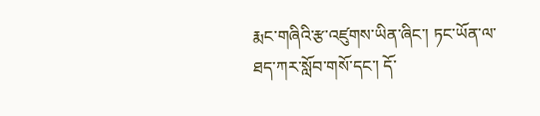རྨང་གཞིའི་རྩ་འཛུགས་ཡིན་ཞིང་། ཏང་ཡོན་ལ་ཐད་ཀར་སློབ་གསོ་དང་། དོ་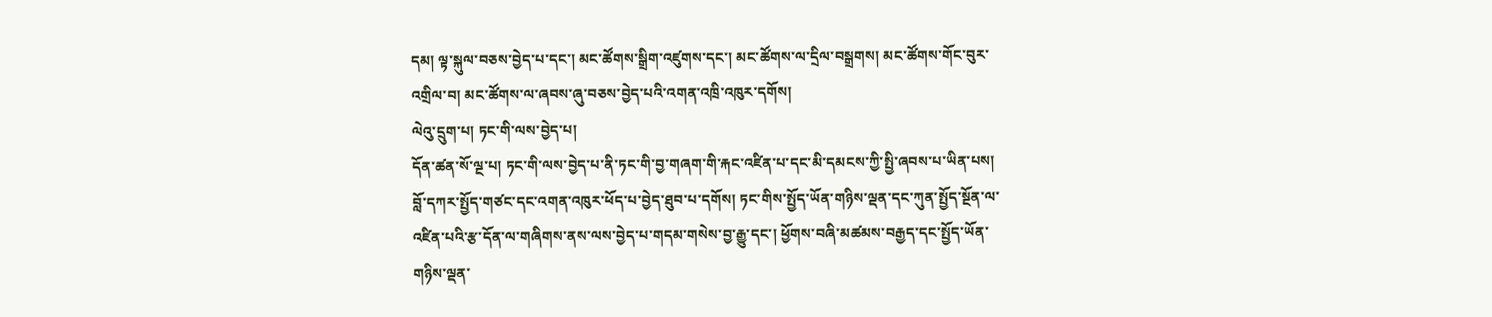དམ། ལྟ་སྐུལ་བཅས་བྱེད་པ་དང་། མང་ཚོགས་སྒྲིག་འཛུགས་དང་། མང་ཚོགས་ལ་དྲིལ་བསྒྲགས། མང་ཚོགས་གོང་བུར་འགྲིལ་བ། མང་ཚོགས་ལ་ཞབས་ཞུ་བཅས་བྱེད་པའི་འགན་འཁྲི་འཁུར་དགོས།
ལེའུ་དྲུག་པ། ཏང་གི་ལས་བྱེད་པ།
དོན་ཚན་སོ་ལྔ་པ། ཏང་གི་ལས་བྱེད་པ་ནི་ཏང་གི་བྱ་གཞག་གི་རྐང་འཛིན་པ་དང་མི་དམངས་ཀྱི་སྤྱི་ཞབས་པ་ཡིན་པས། བློ་དཀར་སྤྱོད་གཙང་དང་འགན་འཁུར་ཕོད་པ་བྱེད་ཐུབ་པ་དགོས། ཏང་གིས་སྤྱོད་ཡོན་གཉིས་ལྡན་དང་ཀུན་སྤྱོད་སྔོན་ལ་འཛིན་པའི་རྩ་དོན་ལ་གཞིགས་ནས་ལས་བྱེད་པ་གདམ་གསེས་བྱ་རྒྱུ་དང་། ཕྱོགས་བཞི་མཚམས་བརྒྱད་དང་སྤྱོད་ཡོན་གཉིས་ལྡན་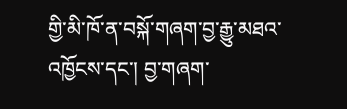གྱི་མི་ཁོ་ན་བསྐོ་གཞག་བྱ་རྒྱུ་མཐའ་འཁྱོངས་དང་། བྱ་གཞག་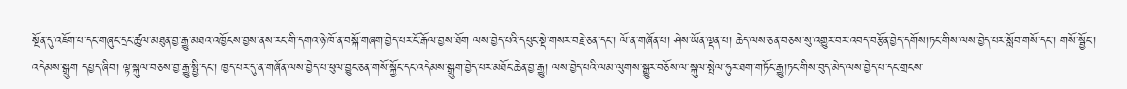སྔོན་དུ་འཇོག་པ་དང་གཞུང་དྲང་ཚུལ་མཐུན་བྱ་རྒྱུ་མཐའ་འཁྱོངས་བྱས་ནས་རང་གི་དགའ་ཉེ་ཁོ་ན་བསྐོ་གཞག་བྱེད་པར་ངོ་རྒོལ་བྱས་ཐོག ལས་བྱེད་པའི་དཔུང་སྡེ་གསར་བརྗེ་ཅན་དང་། ལོ་ན་གཞོན་པ། ཤེས་ཡོན་ལྡན་པ། ཆེད་ལས་ཅན་བཅས་སུ་འགྱུར་བར་འབད་བརྩོན་བྱེད་དགོས།ཏང་གིས་ལས་བྱེད་པར་སློབ་གསོ་དང་། གསོ་སྦྱོང་། འདེམས་སྒྲུག དཔྱད་ཞིབ། ལྟ་སྐུལ་བཅས་བྱ་རྒྱུ་སྤྱི་དང་། ཁྱད་པར་དུ་ན་གཞོན་ལས་བྱེད་པ་ཕུལ་བྱུང་ཅན་གསོ་སྐྱོང་དང་འདེམས་སྒྲུག་བྱེད་པར་མཐོང་ཆེན་བྱ་རྒྱུ། ལས་བྱེད་པའི་ལམ་ལུགས་སྒྱུར་བཅོས་ལ་སྐུལ་སྤེལ་ཧུར་ཐག་གཏོང་རྒྱུ།ཏང་གིས་བུད་མེད་ལས་བྱེད་པ་དང་གྲངས་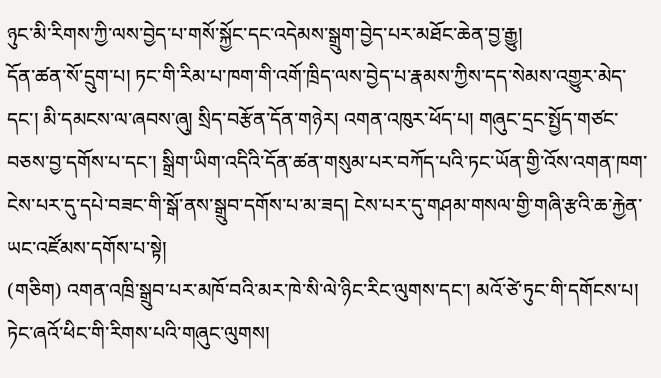ཉུང་མི་རིགས་ཀྱི་ལས་བྱེད་པ་གསོ་སྐྱོང་དང་འདེམས་སྒྲུག་བྱེད་པར་མཐོང་ཆེན་བྱ་རྒྱུ།
དོན་ཚན་སོ་དྲུག་པ། ཏང་གི་རིམ་པ་ཁག་གི་འགོ་ཁྲིད་ལས་བྱེད་པ་རྣམས་ཀྱིས་དད་སེམས་འགྱུར་མེད་དང་། མི་དམངས་ལ་ཞབས་ཞུ། སྲིད་བརྩོན་དོན་གཉེར། འགན་འཁུར་ཕོད་པ། གཞུང་དྲང་སྤྱོད་གཙང་བཅས་བྱ་དགོས་པ་དང་། སྒྲིག་ཡིག་འདིའི་དོན་ཚན་གསུམ་པར་བཀོད་པའི་ཏང་ཡོན་གྱི་འོས་འགན་ཁག་ངེས་པར་དུ་དཔེ་བཟང་གི་སྒོ་ནས་སྒྲུབ་དགོས་པ་མ་ཟད། ངེས་པར་དུ་གཤམ་གསལ་གྱི་གཞི་རྩའི་ཆ་རྐྱེན་ཡང་འཛོམས་དགོས་པ་སྟེ།
(གཅིག) འགན་འཁྲི་སྒྲུབ་པར་མཁོ་བའི་མར་ཁེ་སི་ལེ་ཉིང་རིང་ལུགས་དང་། མའོ་ཙེ་ཏུང་གི་དགོངས་པ། ཏེང་ཞའོ་ཕིང་གི་རིགས་པའི་གཞུང་ལུགས།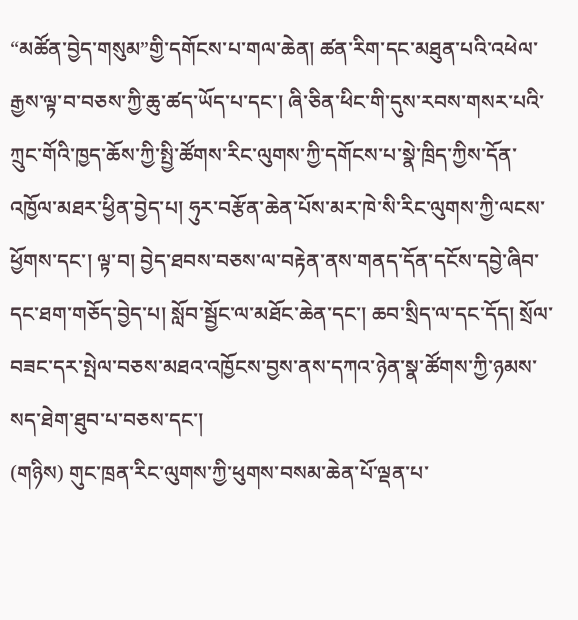“མཚོན་བྱེད་གསུམ”གྱི་དགོངས་པ་གལ་ཆེན། ཚན་རིག་དང་མཐུན་པའི་འཕེལ་རྒྱས་ལྟ་བ་བཅས་ཀྱི་ཆུ་ཚད་ཡོད་པ་དང་། ཞི་ཅིན་ཕིང་གི་དུས་རབས་གསར་པའི་ཀྲུང་གོའི་ཁྱད་ཆོས་ཀྱི་སྤྱི་ཚོགས་རིང་ལུགས་ཀྱི་དགོངས་པ་སྣེ་ཁྲིད་ཀྱིས་དོན་འཁྱོལ་མཐར་ཕྱིན་བྱེད་པ། ཧུར་བརྩོན་ཆེན་པོས་མར་ཁེ་སི་རིང་ལུགས་ཀྱི་ལངས་ཕྱོགས་དང་། ལྟ་བ། བྱེད་ཐབས་བཅས་ལ་བརྟེན་ནས་གནད་དོན་དངོས་དབྱེ་ཞིབ་དང་ཐག་གཅོད་བྱེད་པ། སློབ་སྦྱོང་ལ་མཐོང་ཆེན་དང་། ཆབ་སྲིད་ལ་དང་དོད། སྲོལ་བཟང་དར་སྤེལ་བཅས་མཐའ་འཁྱོངས་བྱས་ནས་དཀའ་ཉེན་སྣ་ཚོགས་ཀྱི་ཉམས་སད་ཐེག་ཐུབ་པ་བཅས་དང་།
(གཉིས) གུང་ཁྲན་རིང་ལུགས་ཀྱི་ཕུགས་བསམ་ཆེན་པོ་ལྡན་པ་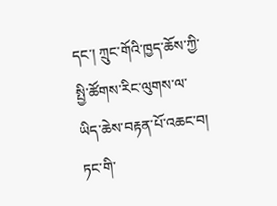དང་། ཀྲུང་གོའི་ཁྱད་ཆོས་ཀྱི་སྤྱི་ཚོགས་རིང་ལུགས་ལ་ཡིད་ཆེས་བརྟན་པོ་འཆང་བ། ཏང་གི་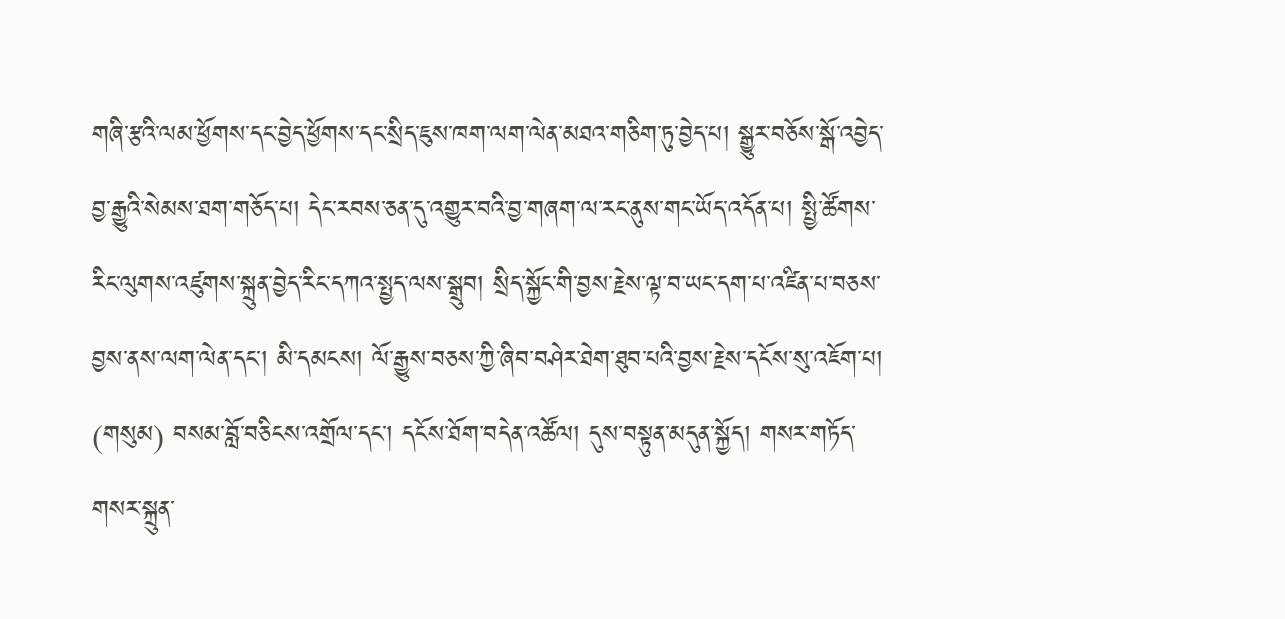གཞི་རྩའི་ལམ་ཕྱོགས་དང་བྱེད་ཕྱོགས་དང་སྲིད་ཇུས་ཁག་ལག་ལེན་མཐའ་གཅིག་ཏུ་བྱེད་པ། སྒྱུར་བཅོས་སྒོ་འབྱེད་བྱ་རྒྱུའི་སེམས་ཐག་གཅོད་པ། དེང་རབས་ཅན་དུ་འགྱུར་བའི་བྱ་གཞག་ལ་རང་ནུས་གང་ཡོད་འདོན་པ། སྤྱི་ཚོགས་རིང་ལུགས་འཛུགས་སྐྲུན་བྱེད་རིང་དཀའ་སྤྱད་ལས་སྒྲུབ། སྲིད་སྐྱོང་གི་བྱས་རྗེས་ལྟ་བ་ཡང་དག་པ་འཛིན་པ་བཅས་བྱས་ནས་ལག་ལེན་དང་། མི་དམངས། ལོ་རྒྱུས་བཅས་ཀྱི་ཞིབ་བཤེར་ཐེག་ཐུབ་པའི་བྱས་རྗེས་དངོས་སུ་འཇོག་པ།
(གསུམ) བསམ་བློ་བཅིངས་འགྲོལ་དང་། དངོས་ཐོག་བདེན་འཚོལ། དུས་བསྟུན་མདུན་སྐྱོད། གསར་གཏོད་གསར་སྐྲུན་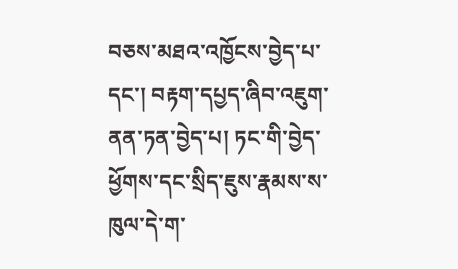བཅས་མཐའ་འཁྱོངས་བྱེད་པ་དང་། བརྟག་དཔྱད་ཞིབ་འཇུག་ནན་ཏན་བྱེད་པ། ཏང་གི་བྱེད་ཕྱོགས་དང་སྲིད་ཇུས་རྣམས་ས་ཁུལ་དེ་ག་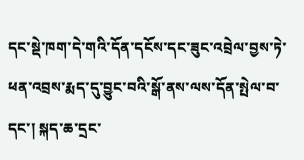དང་སྡེ་ཁག་དེ་གའི་དོན་དངོས་དང་ཟུང་འབྲེལ་བྱས་ཏེ་ཕན་འབྲས་རྨད་དུ་བྱུང་བའི་སྒོ་ནས་ལས་དོན་སྤེལ་བ་དང་། སྐད་ཆ་དྲང་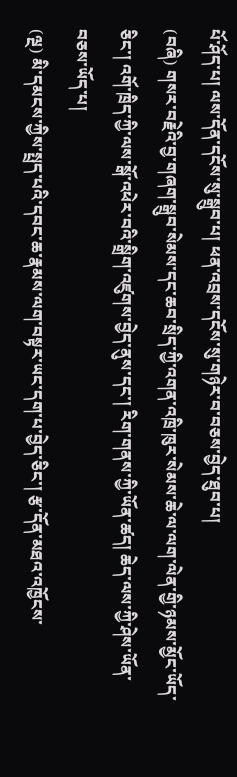པོ་ཤོད་པ། ལས་དོན་དངོས་སུ་སྒྲུབ་པ། ཕན་འབྲས་དངོས་སུ་གཉེར་བ་བཅས་བྱེད་ཐུབ་པ།
(བཞི) གསར་བརྗེའི་བྱ་གཞག་སྒྲུབ་སེམས་དང་ཆབ་སྲིད་ཀྱི་འགན་འཁྲི་ཁུར་སེམས་ཆེ་ལ་ལག་ལེན་གྱི་ཉམས་མྱོང་ཡོད་ཅིང་། འགོ་ཁྲིད་ཀྱི་ལས་སྒོ་འཕེར་བའི་སྒྲིག་འཛུགས་བྱེད་ནུས་དང་། རིག་གནས་ཀྱི་ཡོན་ཚད། ཆེད་ལས་ཀྱི་ཤེས་ཡོན་བཅས་ཡོད་པ།
(ལྔ) མི་དམངས་ཀྱིས་སྤྲད་པའི་དབང་ཆ་རྣམས་ལག་བསྟར་ཡང་དག་པ་བྱེད་ཅིང་། རྩ་དོན་མཐའ་འཁྱོངས་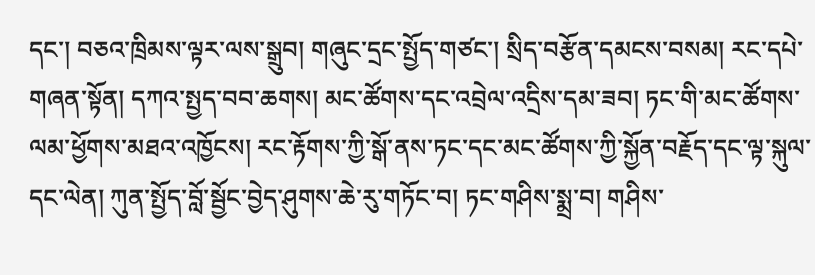དང་། བཅའ་ཁྲིམས་ལྟར་ལས་སྒྲུབ། གཞུང་དྲང་སྤྱོད་གཙང་། སྲིད་བརྩོན་དམངས་བསམ། རང་དཔེ་གཞན་སྟོན། དཀའ་སྤྱད་བབ་ཆགས། མང་ཚོགས་དང་འབྲེལ་འདྲིས་དམ་ཟབ། ཏང་གི་མང་ཚོགས་ལམ་ཕྱོགས་མཐའ་འཁྱོངས། རང་རྟོགས་ཀྱི་སྒོ་ནས་ཏང་དང་མང་ཚོགས་ཀྱི་སྐྱོན་བརྗོད་དང་ལྟ་སྐུལ་དང་ལེན། ཀུན་སྤྱོད་བློ་སྦྱོང་བྱེད་ཤུགས་ཆེ་རུ་གཏོང་བ། ཏང་གཤིས་སྨྲ་བ། གཤིས་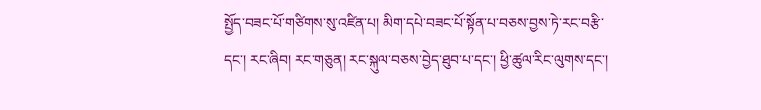སྤྱོད་བཟང་པོ་གཙིགས་སུ་འཛིན་པ། མིག་དཔེ་བཟང་པོ་སྟོན་པ་བཅས་བྱས་ཏེ་རང་བརྩི་དང་། རང་ཞིབ། རང་གཅུན། རང་སྐུལ་བཅས་བྱེད་ཐུབ་པ་དང་། ཕྱི་ཚུལ་རིང་ལུགས་དང་།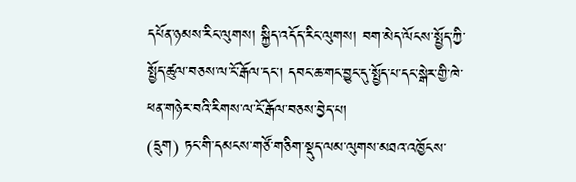དཔོན་ཉམས་རིང་ལུགས། སྐྱིད་འདོད་རིང་ལུགས། བག་མེད་ལོངས་སྤྱོད་ཀྱི་སྤྱོད་ཚུལ་བཅས་ལ་ངོ་རྒོལ་དང་། དབང་ཆ་གང་བྱུང་དུ་སྤྱོད་པ་དང་སྒེར་གྱི་ཁེ་ཕན་གཉེར་བའི་རིགས་ལ་ངོ་རྒོལ་བཅས་བྱེད་པ།
(དྲུག) ཏང་གི་དམངས་གཙོ་གཅིག་སྡུད་ལམ་ལུགས་མཐའ་འཁྱོངས་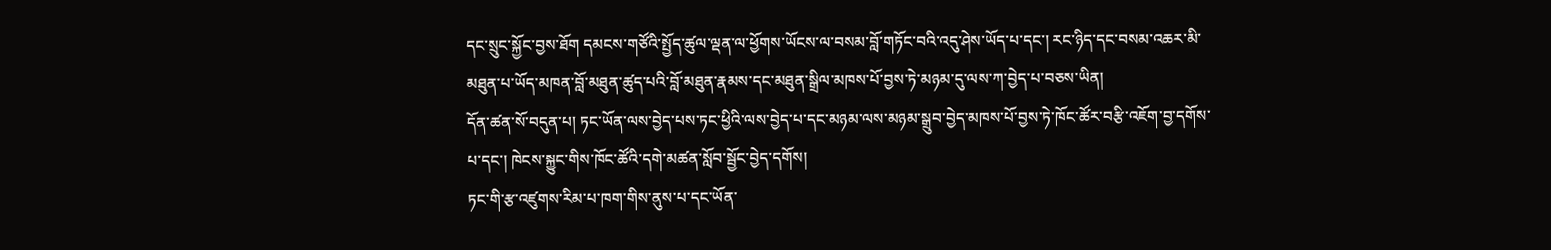དང་སྲུང་སྐྱོང་བྱས་ཐོག དམངས་གཙོའི་སྤྱོད་ཚུལ་ལྡན་ལ་ཕྱོགས་ཡོངས་ལ་བསམ་བློ་གཏོང་བའི་འདུ་ཤེས་ཡོད་པ་དང་། རང་ཉིད་དང་བསམ་འཆར་མི་མཐུན་པ་ཡོད་མཁན་བློ་མཐུན་ཚུད་པའི་བློ་མཐུན་རྣམས་དང་མཐུན་སྒྲིལ་མཁས་པོ་བྱས་ཏེ་མཉམ་དུ་ལས་ཀ་བྱེད་པ་བཅས་ཡིན།
དོན་ཚན་སོ་བདུན་པ། ཏང་ཡོན་ལས་བྱེད་པས་ཏང་ཕྱིའི་ལས་བྱེད་པ་དང་མཉམ་ལས་མཉམ་སྒྲུབ་བྱེད་མཁས་པོ་བྱས་ཏེ་ཁོང་ཚོར་བརྩི་འཇོག་བྱ་དགོས་པ་དང་། ཁེངས་སྐྱུང་གིས་ཁོང་ཚོའི་དགེ་མཚན་སློབ་སྦྱོང་བྱེད་དགོས།
ཏང་གི་རྩ་འཛུགས་རིམ་པ་ཁག་གིས་ནུས་པ་དང་ཡོན་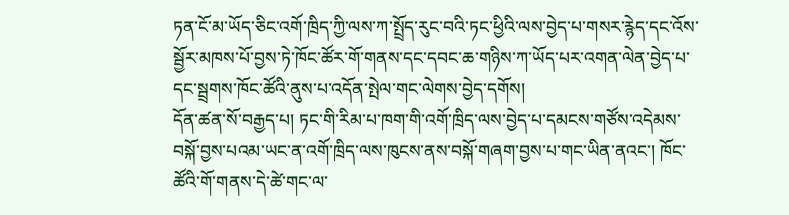ཏན་ངོ་མ་ཡོད་ཅིང་འགོ་ཁྲིད་ཀྱི་ལས་ཀ་སྤྲོད་རུང་བའི་ཏང་ཕྱིའི་ལས་བྱེད་པ་གསར་རྙེད་དང་འོས་སྦྱོར་མཁས་པོ་བྱས་ཏེ་ཁོང་ཚོར་གོ་གནས་དང་དབང་ཆ་གཉིས་ཀ་ཡོད་པར་འགན་ལེན་བྱེད་པ་དང་སྦྲགས་ཁོང་ཚོའི་ནུས་པ་འདོན་སྤེལ་གང་ལེགས་བྱེད་དགོས།
དོན་ཚན་སོ་བརྒྱད་པ། ཏང་གི་རིམ་པ་ཁག་གི་འགོ་ཁྲིད་ལས་བྱེད་པ་དམངས་གཙོས་འདེམས་བསྐོ་བྱས་པའམ་ཡང་ན་འགོ་ཁྲིད་ལས་ཁུངས་ནས་བསྐོ་གཞག་བྱས་པ་གང་ཡིན་ནའང་། ཁོང་ཚོའི་གོ་གནས་དེ་ཚེ་གང་ལ་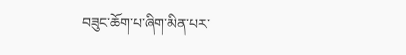བཟུང་ཆོག་པ་ཞིག་མིན་པར་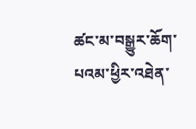ཚང་མ་བསྒྱུར་ཆོག་པའམ་ཕྱིར་འཐེན་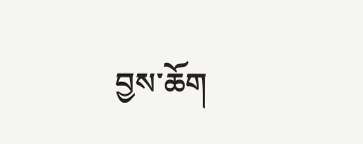བྱས་ཆོག